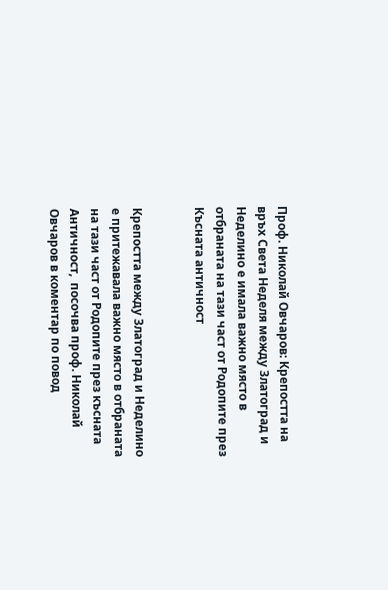Проф. Николай Овчаров: Крепостта на връх Света Неделя между Златоград и Неделино е имала важно място в отбраната на тази част от Родопите през Късната античност


Крепостта между Златоград и Неделино е притежавала важно място в отбраната на тази част от Родопите през късната Античност,  посочва проф. Николай Овчаров в коментар по повод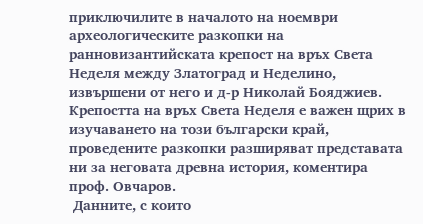приключилите в началото на ноември археологическите разкопки на ранновизантийската крепост на връх Света Неделя между Златоград и Неделино, извършени от него и д-р Николай Бояджиев.
Крепостта на връх Света Неделя е важен щрих в изучаването на този български край, проведените разкопки разширяват представата ни за неговата древна история, коментира проф. Овчаров.
 Данните, с които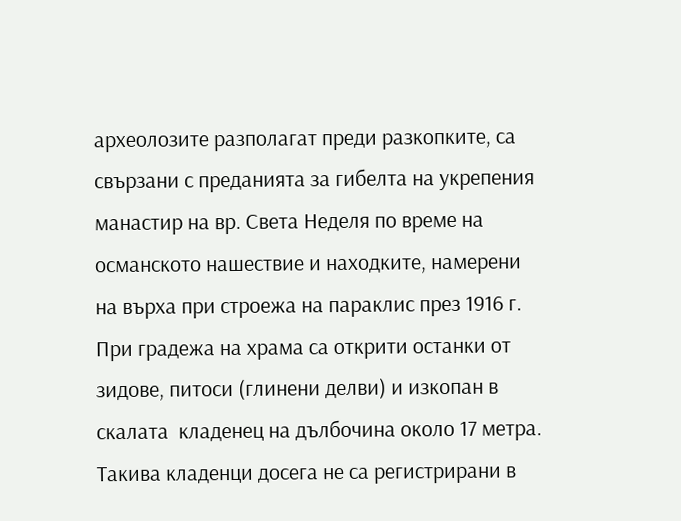археолозите разполагат преди разкопките, са свързани с преданията за гибелта на укрепения манастир на вр. Света Неделя по време на османското нашествие и находките, намерени на върха при строежа на параклис през 1916 г. При градежа на храма са открити останки от зидове, питоси (глинени делви) и изкопан в скалата  кладенец на дълбочина около 17 метра. Такива кладенци досега не са регистрирани в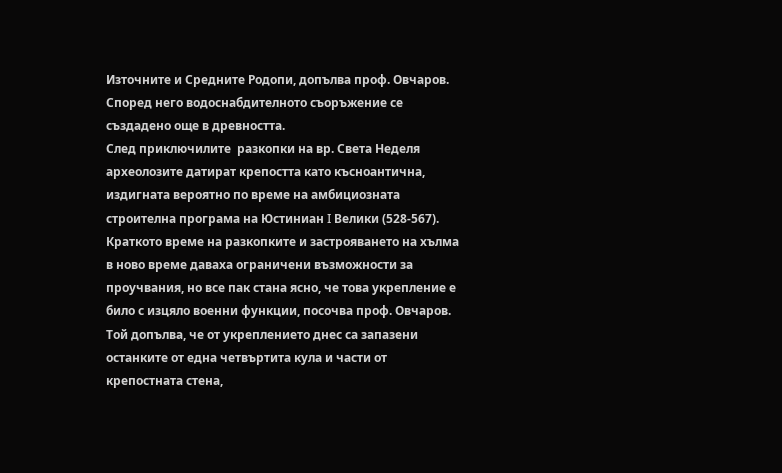Източните и Средните Родопи, допълва проф. Овчаров. Според него водоснабдителното съоръжение се създадено още в древността.
След приключилите  разкопки на вр. Света Неделя археолозите датират крепостта като късноантична, издигната вероятно по време на амбициозната строителна програма на Юстиниан I Велики (528-567). Краткото време на разкопките и застрояването на хълма в ново време даваха ограничени възможности за проучвания, но все пак стана ясно, че това укрепление е било с изцяло военни функции, посочва проф. Овчаров. Той допълва, че от укреплението днес са запазени останките от една четвъртита кула и части от крепостната стена,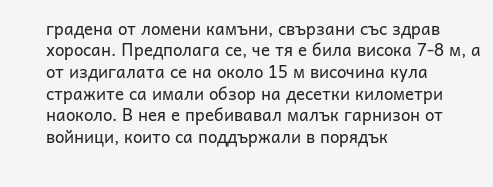градена от ломени камъни, свързани със здрав хоросан. Предполага се, че тя е била висока 7-8 м, а от издигалата се на около 15 м височина кула стражите са имали обзор на десетки километри наоколо. В нея е пребивавал малък гарнизон от войници, които са поддържали в порядък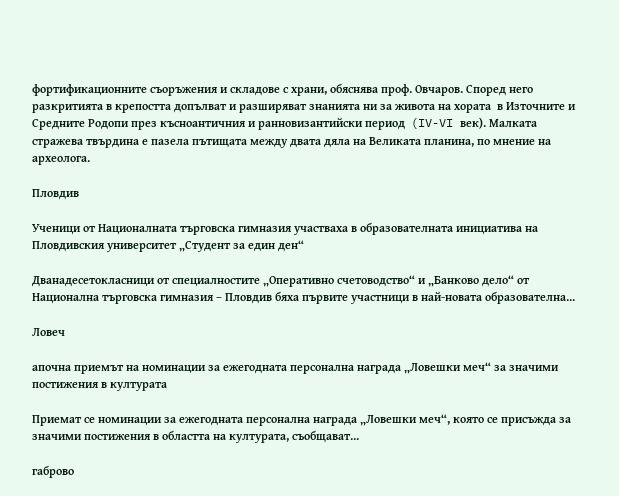фортификационните съоръжения и складове с храни, обяснява проф. Овчаров. Според него  разкритията в крепостта допълват и разширяват знанията ни за живота на хората  в Източните и Средните Родопи през късноантичния и ранновизантийски период  (IV-VI век). Малката стражева твърдина е пазела пътищата между двата дяла на Великата планина, по мнение на археолога.

Пловдив

Ученици от Националната търговска гимназия участваха в образователната инициатива на Пловдивския университет „Студент за един ден“

Дванадесетокласници от специалностите „Оперативно счетоводство“ и „Банково дело“ от Национална търговска гимназия – Пловдив бяха първите участници в най-новата образователна...

Ловеч

апочна приемът на номинации за ежегодната персонална награда „Ловешки меч“ за значими постижения в културата

Приемат се номинации за ежегодната персонална награда „Ловешки меч“, която се присъжда за значими постижения в областта на културата, съобщават...

габрово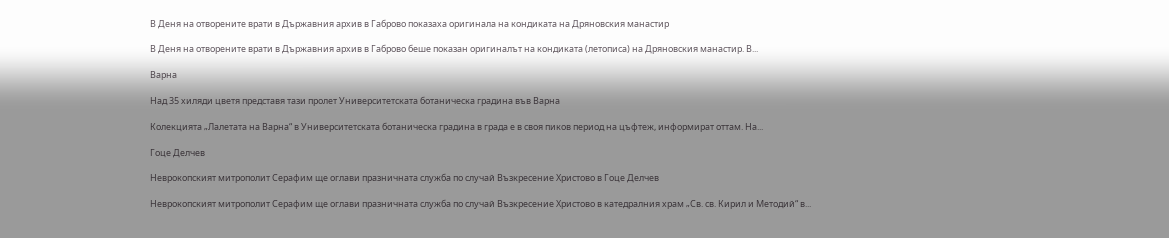В Деня на отворените врати в Държавния архив в Габрово показаха оригинала на кондиката на Дряновския манастир

В Деня на отворените врати в Държавния архив в Габрово беше показан оригиналът на кондиката (летописа) на Дряновския манастир. В...

Варна

Над 35 хиляди цветя представя тази пролет Университетската ботаническа градина във Варна

Колекцията „Лалетата на Варна“ в Университетската ботаническа градина в града е в своя пиков период на цъфтеж, информират оттам. На...

Гоце Делчев

Неврокопският митрополит Серафим ще оглави празничната служба по случай Възкресение Христово в Гоце Делчев

Неврокопският митрополит Серафим ще оглави празничната служба по случай Възкресение Христово в катедралния храм „Св. св. Кирил и Методий“ в...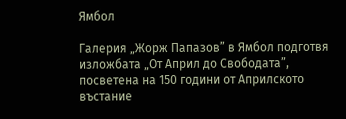Ямбол

Галерия „Жорж Папазов” в Ямбол подготвя изложбата „От Април до Свободата”, посветена на 150 години от Априлското въстание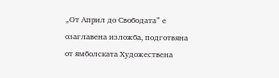„От Април до Свободата” е озаглавена изложба, подготвяна от ямболската Художествена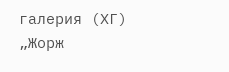галерия (ХГ) „Жорж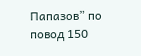Папазов” по повод 150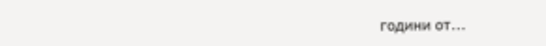години от...